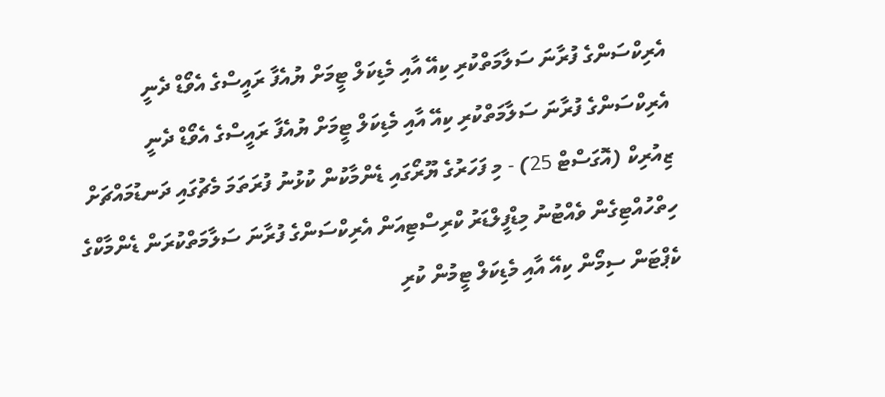އެރިކްސަންގެ ފުރާނަ ސަލާމަތްކުރި ކިއޭ އާއި މެޑިކަލް ޓީމަށް ޔުއެފާ ރައީސްގެ އެވޯޑް ދެނީ
އެރިކްސަންގެ ފުރާނަ ސަލާމަތްކުރި ކިއޭ އާއި މެޑިކަލް ޓީމަށް ޔުއެފާ ރައީސްގެ އެވޯޑް ދެނީ
ޒިއުރިކް (އޮގަސްޓް 25) - މި ފަހަރުގެ ޔޫރޯގައި ޑެންމާކުން ކުޅުނު ފުރަތަމަ މެޗުގައި ދަނޑުމައްޗަށް ހިތްހުއްޓިގެން ވެއްޓުނު މިޑްފީލްޑަރު ކްރިސްޓިއަން އެރިކްސަންގެ ފުރާނަ ސަލާމަތްކުރަން ޑެންމާކްގެ ކެޕްޓަން ސިމޯން ކިއޭ އާއި މެޑިކަލް ޓީމުން ކުރި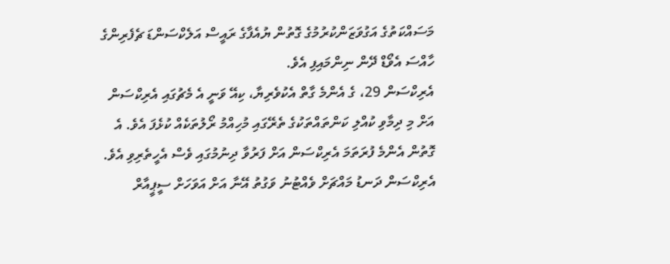މަސައްކަތުގެ އަގުވަޒަންކުރުމުގެ ގޮތުން ޔުއެފާގެ ރައީސް އަލެކްސަންޑަ ޗެފެރިންގެ ހާއްސަ އެވޯޑް ދޭން ނިންމައިފި އެވެ.
އެރިކްސަން 29، ގެ އެންމެ ގާތް އެކުވެރިޔާ، ކިއޭ ވަނީ އެ މެޗުގައި އެރިކްސަން އަށް މި ދިމާވި ކުއްލި ކަންތައްތަކުގެ ތެރޭގައި މުހިއްމު ރޯލުތަކެއް ކުޅެފަ އެވެ. އެ ގޮތުން އެންމެ ފުރަތަމަ އެރިކްސަން އަށް ފަރުވާ ދިނުމުގައި ވެސް އެހީތެރިވި އެވެ.
އެރިކްސަން ދަނޑު މައްޗަށް ވެއްޓުނު ވަގުތު އޭނާ އަށް އަވަހަށް ސީޕީއާރް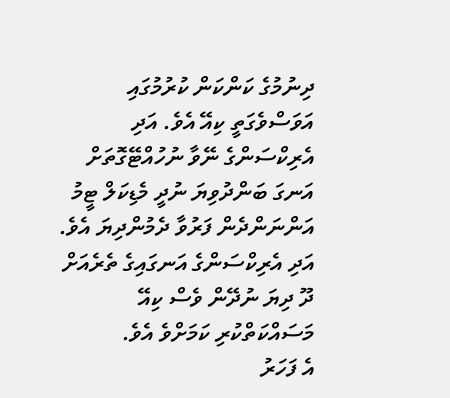ދިނުމުގެ ކަންކަން ކުރުމުގައި އަވަސްވެގަތީ ކިއޭ އެވެ. އަދި އެރިކްސަންގެ ނޭވާ ނުހުއްޓޭގޮތަށް އަނގަ ބަންދުވިޔަ ނުދީ މެޑިކަލް ޓީމު އަންނަންދެން ފަރުވާ ދެމުންދިޔަ އެވެ. އަދި އެރިކްސަންގެ އަނގައިގެ ތެރެއަށް ދޫ ދިޔަ ނުދޭން ވެސް ކިއޭ މަސައްކަތްކުރި ކަމަށްވެ އެވެ.
އެ ފަހަރު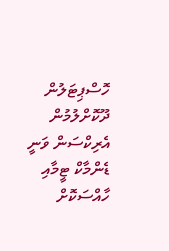ހޮސްޕިޓަލުން ދޫކޮށްލުމުން އެރިކްސަން ވަނީ ޑެންމާކް ޓީމާއި ހާއްސަކޮށް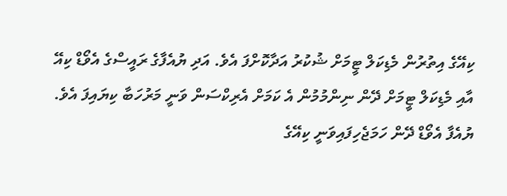ކިއޭގެ އިތުރުން މެޑިކަލް ޓީމަށް ޝުކުރު އަދާކޮށްފަ އެވެ. އަދި ޔުއެފާގެ ރައީސްގެ އެވޯޑް ކިއޭ އާއި މެޑިކަލް ޓީމަށް ދޭން ނިންމުމުން އެ ކަމަށް އެރިކްސަން ވަނީ މަރުހަބާ ކިޔައިފަ އެވެ.
ޔުއެފާ އެވޯޑް ދޭން ހަމަޖެހިފައިވަނީ ކިއޭގެ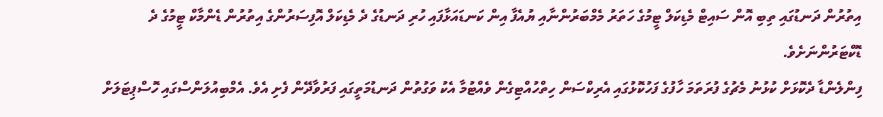އިތުރުން ދަނޑުގައި ތިބި އޮން ސައިޓް މެޑިކަލް ޓީމުގެ ހަތަރު މެމްބަރުންނާއި ޔުއެފާ އިން ކަނޑައަޅާފައި ހުރި ދަނޑުގެ ދެ މެޑިކަލް އޮފިސަރުންގެ އިތުރުން ޑެންމާކް ޓީމުގެ ދެ ޑޮކްޓަރުންނަށެވެ.
ފިންލެންޑާ ދެކޮޅަށް ކުޅުނު މެޗުގެ ފުރަތަމަ ހާފުގެ ފަހުކޮޅުގައި އެރިކްސަން ހިތްހުއްޓިގެން ވެއްޓުމާ އެކު ވަގުތުން ދަނޑުމަތީގައި ފަރުވާދޭން ފެށި އެވެ. އެމްބިއުލަންސްގައި ހޮސްޕިޓަލަށް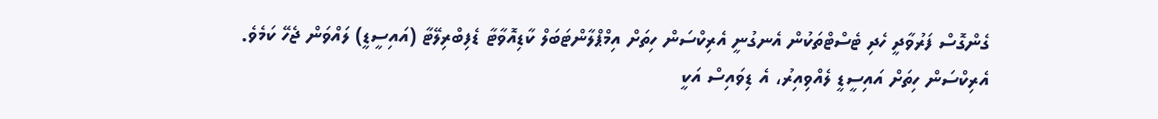ގެންގޮސް ފަރުވާދީ ހެދި ޓެސްޓްތަކުން އެނގުނީ އެރިކްސަން ހިތަށް އިމްޕްލާންޓަބަލް ކާޑިއޮވާޓާ ޑެފިބްރިލޭޓާ (އައިސީޑީ) ލައްވަން ޖެހޭ ކަމެވެ.
އެރިކްސަން ހިތަށް އައިސީޑީ ލެއްވިއިރު، އެ ޑިވައިސް އަކީ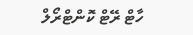ހާޓް ރޭޓް ކޮންޓްރޯލް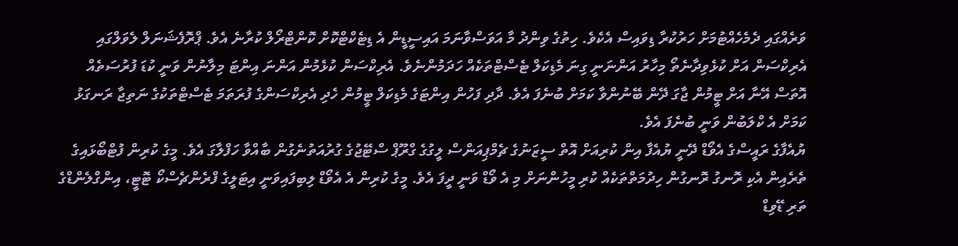ވަރެއްގައި ދެމެހެއްޓުމަށް ހަރުކުރާ ޑިވައިސް އެކެވެ. ހިތުގެ ވިންދު މާ އަވަސްވާނަމަ އައިސީޑީން އެ ޑިޓެކްޓްކޮށް ކޮންޓްރޯލް ކުރާނެ އެވެ. ޕްރޮފެޝަނަލް ލެވަލްގައި އެރިކްސަން އަށް ކުޅެވިދާނެތޯ މިހާރު އަންނަނީ ގިނަ މެޑިކަލް ޓެސްޓްތަކެއް ހަދަމުންނެވެ. އެރިކްސަން ކުޅެމުން އަންނަ އިންޓަ މިލާނުން ވަނީ ކުޑަ ފުރުސަތެއް އޮތަސް އޭނާ އަށް ޓީމުން ޖާގަ ދޭން ބޭނުންވާ ކަމަށް ބުނެފަ އެވެ. ދާދި ފަހުން އިންޓަގެ މެޑިކަލް ޓީމުން ހެދި އެރިކްސަންގެ ފުރަތަމަ ޓެސްޓްތަކުގެ ނަތިޖާ ރަނގަޅު ކަމަށް އެ ކްލަބުން ވަނީ ބުނެފަ އެވެ.
ޔުއެފާގެ ރައީސްގެ އެވޯޑް ދޭނީ ޔުއެފާ އިން ކުރިއަށް އޮތް ސީޒަނުގެ ޗެމްޕިއަންސް ލީގުގެ ގްރޫޕް ސްޓޭޖުގެ ގުރުއަތުނެގުން ބާއްވާ ހަފްލާގަ އެވެ. މީގެ ކުރިން ފުޓްބޯޅައިގެ ތެރެއިން އެކި ރޮނގު ރޮނގުން ހިދުމަތްތަކެއް ކުރި މީހުންނަށް މި އެ ވޯޑް ވަނީ ދީފަ އެވެ. މީގެ ކުރިން އެ އެވޯޑް ލިބިފައިވަނީ އިޓަލީގެ ފްރެންޗެސްކޯ ޓޮޓީ، އިންގްލެންޑްގެ ތަރި ޑޭވިޑް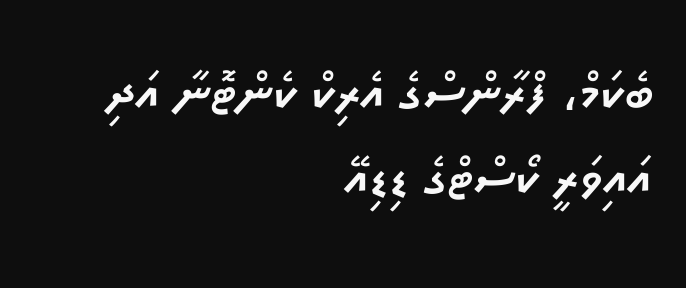ބެކަމް، ފްރާންސްގެ އެރިކް ކެންޓޮނާ އަދި އައިވަރީ ކޯސްޓްގެ ޑިޑިއޭ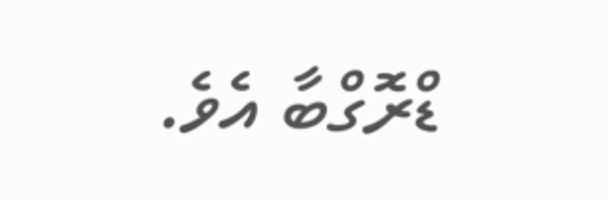ޑްރޮގްބާ އެވެ.